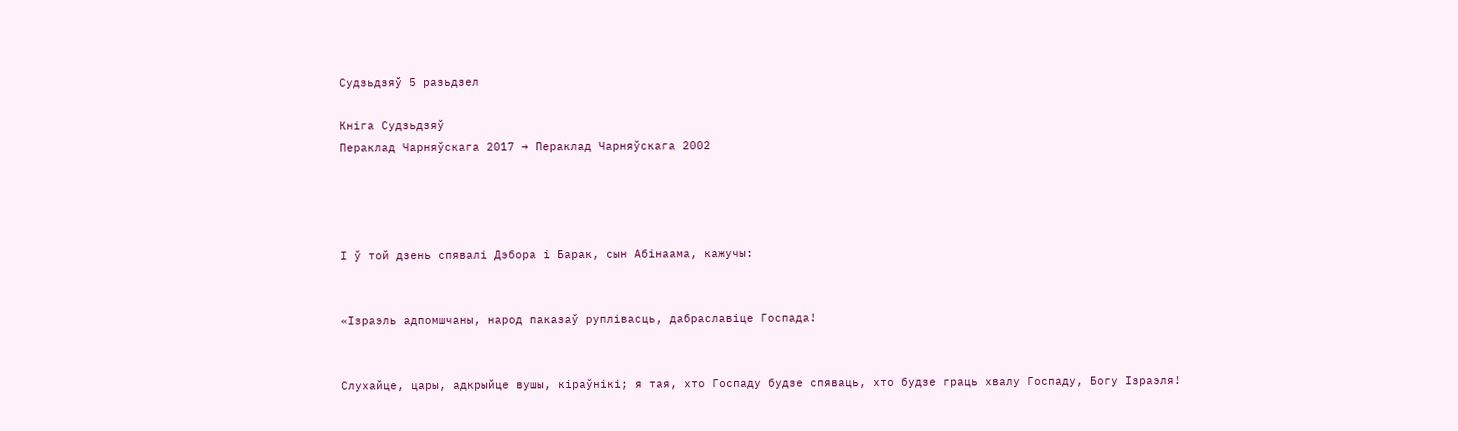Судзьдзяў 5 разьдзел

Кніга Судзьдзяў
Пераклад Чарняўскага 2017 → Пераклад Чарняўскага 2002




І ў той дзень спявалі Дэбора і Барак, сын Абінаама, кажучы:


«Ізраэль адпомшчаны, народ паказаў руплівасць, дабраславіце Госпада!


Слухайце, цары, адкрыйце вушы, кіраўнікі; я тая, хто Госпаду будзе спяваць, хто будзе граць хвалу Госпаду, Богу Ізраэля!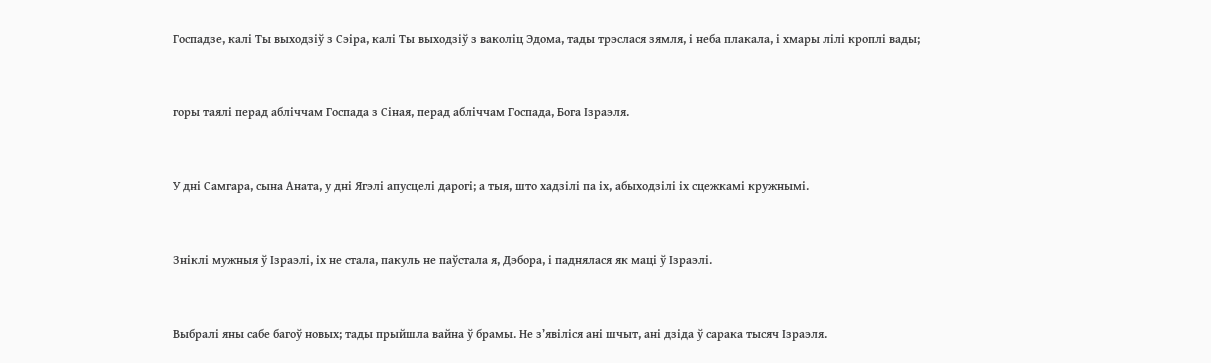Госпадзе, калі Ты выходзіў з Сэіра, калі Ты выходзіў з ваколіц Эдома, тады трэслася зямля, і неба плакала, і хмары лілі кроплі вады;


горы таялі перад абліччам Госпада з Сіная, перад абліччам Госпада, Бога Ізраэля.


У дні Самгара, сына Аната, у дні Ягэлі апусцелі дарогі; а тыя, што хадзілі па іх, абыходзілі іх сцежкамі кружнымі.


Зніклі мужныя ў Ізраэлі, іх не стала, пакуль не паўстала я, Дэбора, і паднялася як маці ў Ізраэлі.


Выбралі яны сабе багоў новых; тады прыйшла вайна ў брамы. Не з’явіліся ані шчыт, ані дзіда ў сарака тысяч Ізраэля.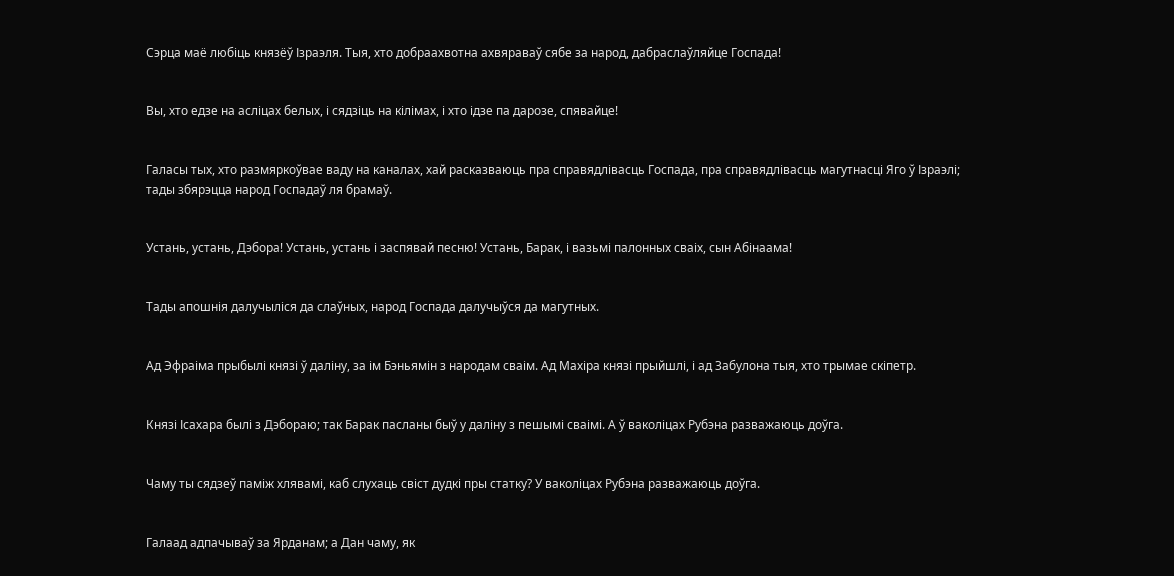Сэрца маё любіць князёў Ізраэля. Тыя, хто добраахвотна ахвяраваў сябе за народ, дабраслаўляйце Госпада!


Вы, хто едзе на асліцах белых, і сядзіць на кілімах, і хто ідзе па дарозе, спявайце!


Галасы тых, хто размяркоўвае ваду на каналах, хай расказваюць пра справядлівасць Госпада, пра справядлівасць магутнасці Яго ў Ізраэлі; тады збярэцца народ Госпадаў ля брамаў.


Устань, устань, Дэбора! Устань, устань і заспявай песню! Устань, Барак, і вазьмі палонных сваіх, сын Абінаама!


Тады апошнія далучыліся да слаўных, народ Госпада далучыўся да магутных.


Ад Эфраіма прыбылі князі ў даліну, за ім Бэньямін з народам сваім. Ад Махіра князі прыйшлі, і ад Забулона тыя, хто трымае скіпетр.


Князі Ісахара былі з Дэбораю; так Барак пасланы быў у даліну з пешымі сваімі. А ў ваколіцах Рубэна разважаюць доўга.


Чаму ты сядзеў паміж хлявамі, каб слухаць свіст дудкі пры статку? У ваколіцах Рубэна разважаюць доўга.


Галаад адпачываў за Ярданам; а Дан чаму, як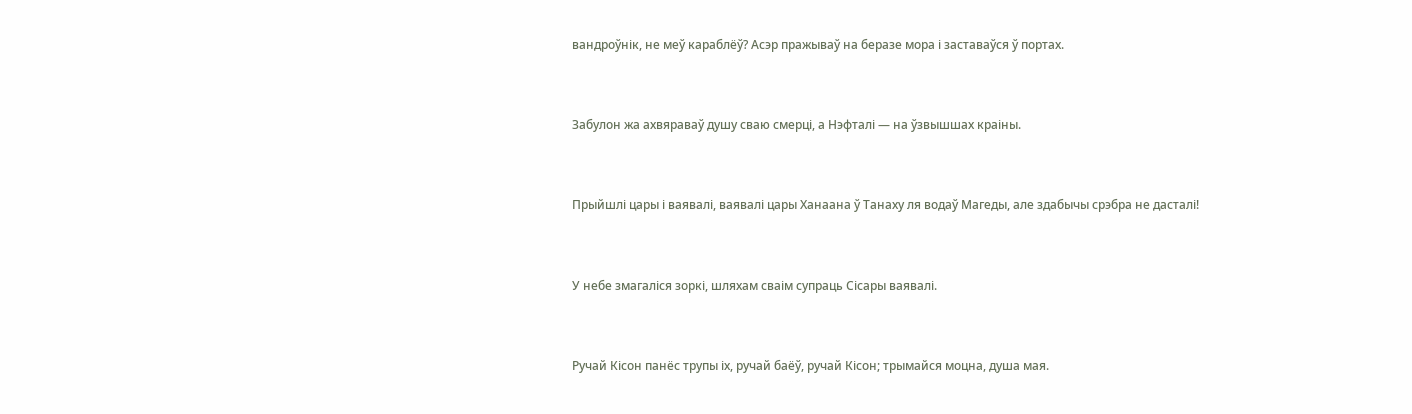вандроўнік, не меў караблёў? Асэр пражываў на беразе мора і заставаўся ў портах.


Забулон жа ахвяраваў душу сваю смерці, а Нэфталі — на ўзвышшах краіны.


Прыйшлі цары і ваявалі, ваявалі цары Ханаана ў Танаху ля водаў Магеды, але здабычы срэбра не дасталі!


У небе змагаліся зоркі, шляхам сваім супраць Сісары ваявалі.


Ручай Кісон панёс трупы іх, ручай баёў, ручай Кісон; трымайся моцна, душа мая.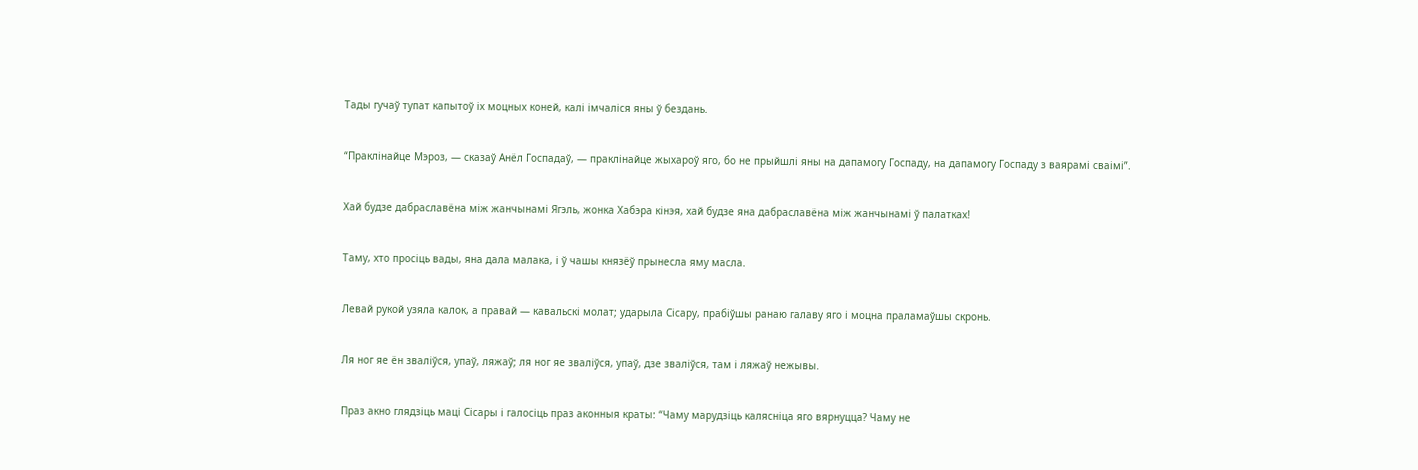Тады гучаў тупат капытоў іх моцных коней, калі імчаліся яны ў бездань.


“Праклінайце Мэроз, — сказаў Анёл Госпадаў, — праклінайце жыхароў яго, бо не прыйшлі яны на дапамогу Госпаду, на дапамогу Госпаду з ваярамі сваімі”.


Хай будзе дабраславёна між жанчынамі Ягэль, жонка Хабэра кінэя, хай будзе яна дабраславёна між жанчынамі ў палатках!


Таму, хто просіць вады, яна дала малака, і ў чашы князёў прынесла яму масла.


Левай рукой узяла калок, а правай — кавальскі молат; ударыла Сісару, прабіўшы ранаю галаву яго і моцна праламаўшы скронь.


Ля ног яе ён зваліўся, упаў, ляжаў; ля ног яе зваліўся, упаў, дзе зваліўся, там і ляжаў нежывы.


Праз акно глядзіць маці Сісары і галосіць праз аконныя краты: “Чаму марудзіць калясніца яго вярнуцца? Чаму не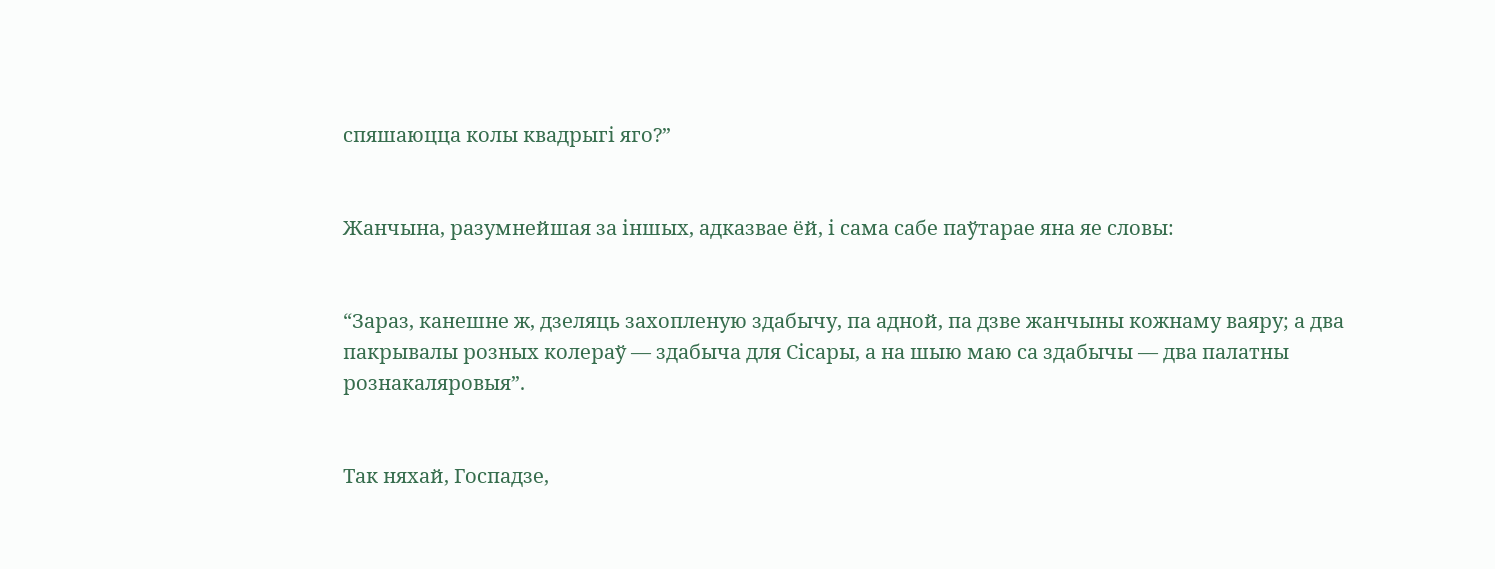спяшаюцца колы квадрыгі яго?”


Жанчына, разумнейшая за іншых, адказвае ёй, і сама сабе паўтарае яна яе словы:


“Зараз, канешне ж, дзеляць захопленую здабычу, па адной, па дзве жанчыны кожнаму ваяру; а два пакрывалы розных колераў — здабыча для Сісары, а на шыю маю са здабычы — два палатны рознакаляровыя”.


Так няхай, Госпадзе,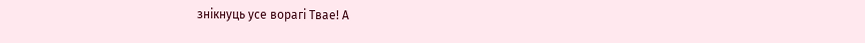знікнуць усе ворагі Твае! А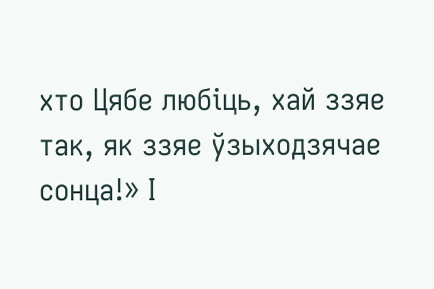хто Цябе любіць, хай ззяе так, як ззяе ўзыходзячае сонца!» І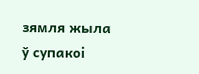зямля жыла ў супакоі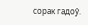сорак гадоў.